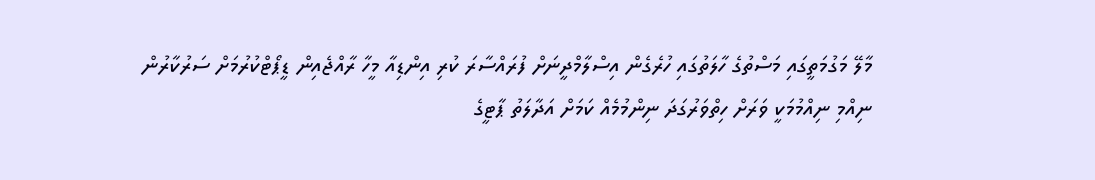މާލޭ މަގުމަތީގައި މަސްތުގެ ހާލަތުގައި ހުރެގެން އިސްލާމްދީނަށް ފުރައްސާރަ ކުރި އިންޑިއާ މީހާ ރާއްޖެއިން ޑީޕޯޓްކުރުމަށް ސަރުކާރުން ނިއްމި ނިއްމުމަކީ ވަރަށް ހިތްވަރުގަދަ ނިންމުމެއް ކަމަށް އަދާލަތު ޕާޓީގެ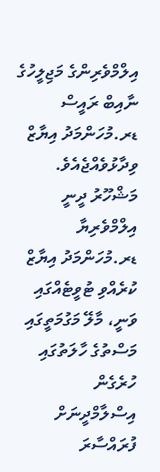އިލްމްވެރިންގެ މަޖިލީހުގެ ނާއިބް ރައީސް ޑރ.މުހަންމަދު އިޔާޒް ވިދާޅުވެއްޖެއެވެ.
މަޝްހޫރު ދީނީ އިލްމްވެރިޔާ ޑރ.މުހަންމަދު އިޔާޒް ކުރެއްވި ޓުވީޓެއްގައި ވަނީ، މާލޭ މަގުމަތީގައި މަސްތުގެ ހާލަތުގައި ހުރެގެން އިސްލާމްދީނަށް ފުރައްސާރަ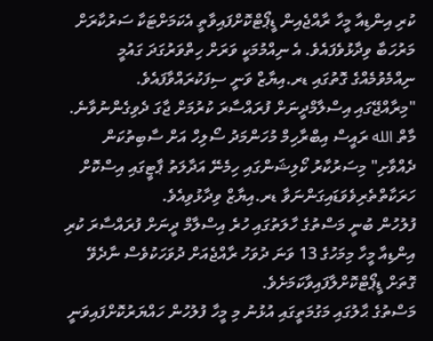ކުރި އިންޑިއާ މީހާ ރާއްޖެއިން ޑީޕޯޓްކޮށްފައިވާތީ އެކަމަށްޓަކާ ސަރުކާރަށް މަރުހަބާ ވިދާޅުވެފައެވެ. އެ ނިއްމުމަކީ ވަރަށް ހިތްވަރުގަދަ ގައުމީ ނިއްމެވުމެއްގެ ގޮތުގައި ޑރ.އިޔާޒް ވަނީ ސިފަކުރައްވާފައެވެ.
"މިރާއްޖޭގައި އިސްލާމްދީނަށް ފުރައްސާރަ ކުރުމަށް ޖާގަ ދެވިގެންނުވާނެ. މާތް الله ރައީސް އިބްރާހިމް މުހަންމަދު ސޯލިހް އަށް ސާބިތުކަން ދެއްވާށި" މިސަރުކާރު ކޯލިޝަންގައި ހިމެނޭ އަދާލަތު ޕާޓީގައި އިސްކޮށް ހަރަކާތްތެރިވެވަޑައިގަންނަވާ ޑރ.އިޔާޒް ވިދާޅުވިއެވެ.
ފުލުހުން ބުނީ މަސްތުގެ ހާލަތުގައި ހުރެ އިސްލާމް ދީނަށް ފުރައްސާރަ ކުރި އިންޑިއާ މީހާ މިމަހުގެ 13 ވަނަ ދުވަހު ރާއްޖެއަށް ދުވަހަކުވެސް ނާދެވޭ ގޮތަށް ޑީޕޯޓްކޮށްލާފައިވާކަމަށެވެ.
މަސްތުގެ ޙާލުގައި މަގުމަތީގައި އުޅުނު މި މީހާ ފުލުހުން ހައްޔަރުކޮށްފައިވަނީ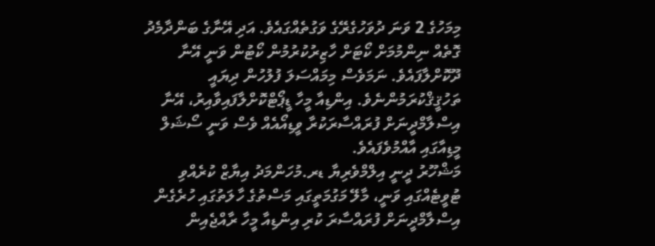މިމަހުގެ 2 ވަނަ ދުވަހުގެރޭގެ ވަގުތެއްގައެވެ. އަދި އޭނާގެ ބަންދާމެދު ގޮތެއް ނިންމުމަށް ކޯޓަށް ހާޒިރުކުރުމުން ކޯޓުން ވަނީ އޭނާ ދޫކޮށްލާފައެވެ. ނަމަވެސް މިމައްސަލަ ފުލުހުން ދިޔައީ ތަހުޤީޤްކުރަމުންނެވެ. އިންޑިއާ މީހާ ޑީޕޯޓްކޮށްލާފައިވާއިރު، އޭނާ އިސްލާމްދީނަށް ފުރައްސާރަކުރާ ވީޑިއޯއެއް ވެސް ވަނީ ސޯޝަލް މީޑިއާގައި އާއްމުވެފައެވެ.
މަޝްހޫރު ދީނީ އިލްމްވެރިޔާ ޑރ.މުހަންމަދު އިޔާޒް ކުރެއްވި ޓުވީޓެއްގައި ވަނީ، މާލޭ މަގުމަތީގައި މަސްތުގެ ހާލަތުގައި ހުރެގެން އިސްލާމްދީނަށް ފުރައްސާރަ ކުރި އިންޑިއާ މީހާ ރާއްޖެއިން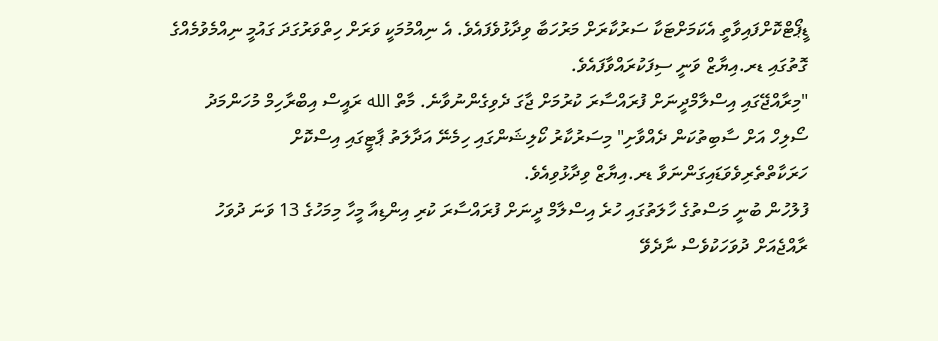ޑީޕޯޓްކޮށްފައިވާތީ އެކަމަށްޓަކާ ސަރުކާރަށް މަރުހަބާ ވިދާޅުވެފައެވެ. އެ ނިއްމުމަކީ ވަރަށް ހިތްވަރުގަދަ ގައުމީ ނިއްމެވުމެއްގެ ގޮތުގައި ޑރ.އިޔާޒް ވަނީ ސިފަކުރައްވާފައެވެ.
"މިރާއްޖޭގައި އިސްލާމްދީނަށް ފުރައްސާރަ ކުރުމަށް ޖާގަ ދެވިގެންނުވާނެ. މާތް الله ރައީސް އިބްރާހިމް މުހަންމަދު ސޯލިހް އަށް ސާބިތުކަން ދެއްވާށި" މިސަރުކާރު ކޯލިޝަންގައި ހިމެނޭ އަދާލަތު ޕާޓީގައި އިސްކޮށް ހަރަކާތްތެރިވެވަޑައިގަންނަވާ ޑރ.އިޔާޒް ވިދާޅުވިއެވެ.
ފުލުހުން ބުނީ މަސްތުގެ ހާލަތުގައި ހުރެ އިސްލާމް ދީނަށް ފުރައްސާރަ ކުރި އިންޑިއާ މީހާ މިމަހުގެ 13 ވަނަ ދުވަހު ރާއްޖެއަށް ދުވަހަކުވެސް ނާދެވޭ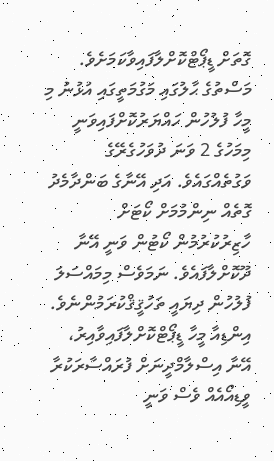ގޮތަށް ޑީޕޯޓްކޮށްލާފައިވާކަމަށެވެ.
މަސްތުގެ ޙާލުގައި މަގުމަތީގައި އުޅުނު މި މީހާ ފުލުހުން ހައްޔަރުކޮށްފައިވަނީ މިމަހުގެ 2 ވަނަ ދުވަހުގެރޭގެ ވަގުތެއްގައެވެ. އަދި އޭނާގެ ބަންދާމެދު ގޮތެއް ނިންމުމަށް ކޯޓަށް ހާޒިރުކުރުމުން ކޯޓުން ވަނީ އޭނާ ދޫކޮށްލާފައެވެ. ނަމަވެސް މިމައްސަލަ ފުލުހުން ދިޔައީ ތަހުޤީޤްކުރަމުންނެވެ. އިންޑިއާ މީހާ ޑީޕޯޓްކޮށްލާފައިވާއިރު، އޭނާ އިސްލާމްދީނަށް ފުރައްސާރަކުރާ ވީޑިއޯއެއް ވެސް ވަނީ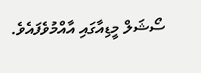ސޯޝަލް މީޑިއާގައި އާއްމުވެފައެވެ.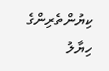ކިޔުންތެރިންގެ ހިޔާލު